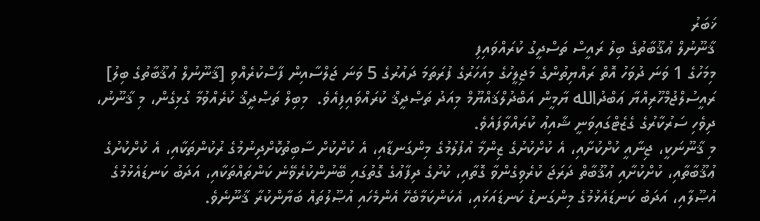ޚަބަރު
ޤާނޫނުލް ޢުޤޫބާތުގެ ބިލު ރައީސް ތަސްދީގު ކުރައްވައިފި
މިމަހުގެ 1 ވަނަ ދުވަހު އޮތް ރައްޔިތުންގެ މަޖިލީހުގެ މިއަހަރުގެ ފުރަތަމަ ދައުރުގެ 5 ވަނަ ޖަލްސާއިން ފާސްކުރެއްވި [ޤާނޫނުލް ޢުޤޫބާތުގެ ބިލު] ރައީސުލްޖުމްހޫރިއްޔާ ޢަބްދުالله ޔާމީން އަބްދުލްޤައްޔޫމް މިއަދު ތަޞްދީޤް ކުރައްވައިފިއެވެ.  މިބިލް ތަޞްދީޤް ކުރެއްވުމާ ގުޅިގެން، މި ޤާނޫނު، ދިވެހި ސަރުކާރުގެ ގެޒެޓްގައިވަނީ ޝާއިޢު ކުރައްވާފައެވެ.
މި ޤާނޫނަކީ، ޖިނާއީ ކުށްކުށާއި، އެ ކުށްކުށުގެ ޒިންމާ އުފުލުމުގެ މިންގަނޑާއި، އެ ކުށްކުށް ސާބިތުކޮށްދިނުމުގެ ރުކުންތަކާއި، އެ ކުށްކުށުގެ ޢުޤޫބާތާއި، ކުށްކުށާއި ޢުޤޫބާތް ދަރަޖަ ކުރެވިގެންވާ ގޮތާއި، ކުށުގެ ދިފާޢުގެ ގޮތުގައި ބޭނުންކުރެވޭނެ ކަންތައްތަކާއި، އަދަބު ކަނޑައެޅުމުގެ އުޞޫލާއި، އަދަބު ކަނޑައެޅުމުގެ މިންގަނޑު ކަނޑައަޅައި، އެކަންކަމާބެހޭ އެންމެހައި އުޞޫލުތައް ބަޔާންކުރާ ޤާނޫނެވެ.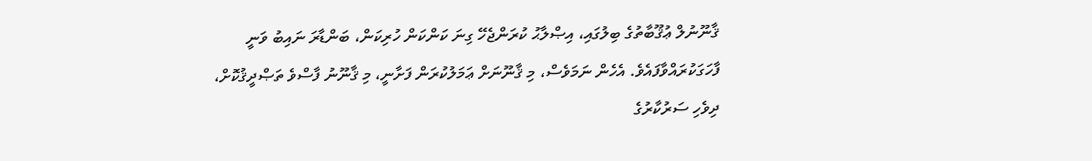ޤާނޫނުލް ޢުޤޫބާތުގެ ބިލުގައި، އިޞްލާޙު ކުރަންޖެހޭ ގިނަ ކަންކަން ހުރިކަން، ބަންޑާރަ ނައިބު ވަނީ ފާހަގަކުރައްވާފައެވެ. އެހެން ނަމަވެސް، މި ޤާނޫނަށް ޢަމަލުކުރަން ފަށާނީ، މި ޤާނޫނު ފާސްވެ ތަޞްދީޤުކޮށް، ދިވެހި ސަރުކާރުގެ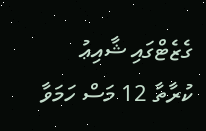ގެޒެޓްގައި ޝާއިޢު ކުރާތާ 12 މަސް ހަމަވާ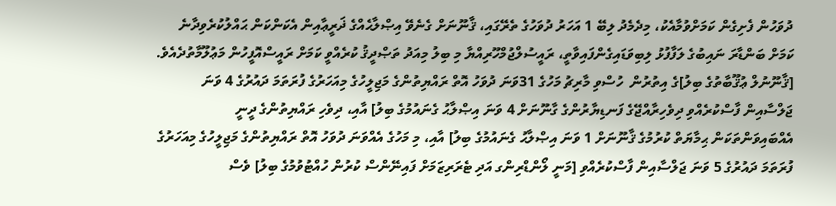ދުވަހުން ފެށިގެން ކަމަށްވުމާއެކު، މިދެމެދު ލިބޭ 1 އަހަރު ދުވަހުގެ ތެރޭގައި، ޤާނޫނަށް ގެނެވޭ އިޞްލާޙެއްގެ ޛަރީޢާއިން އެކަންކަން ޙައްލުކުރެވިދާނެ ކަމަށް ބަންޑާރަ ނައިބުގެ ލަފާފުޅު ލިބިވަޑައިގެންފައިވާތީ، ރައީސުލްޖުމްހޫރިއްޔާ މި ބިލު މިއަދު ތަޞްދީޤު ކުރެއްވީ ކަމަށް ރައީސްއޮފީހުން މަޢުލޫމާތުދެއެވެ.
[ޤާނޫނުލް ޢުޤޫބާތުގެ ބިލު]ގެ އިތުރުން  ހުސްވި މާރިޗު މަހުގެ 31ވަނަ ދުވަހު އޮތް ރައްޔިތުންގެ މަޖިލީހުގެ މިއަހަރުގެ ފުރަތަމަ ދައުރުގެ 4 ވަނަ ޖަލްސާއިން ފާސްކުރެއްވި ދިވެހިރާއްޖޭގެ ފަނޑިޔާރުންގެ ގާނޫނަށް 4 ވަނަ އިޞްލާޙު ގެނައުމުގެ ބިލު] އާއި، ދިވެހި ރައްޔިތުންގެ ދީނީ އެއްބައިވަންތަކަން ޙިމާޔަތް ކުރުމުގެ ޤާނޫނަށް 1 ވަނަ އިޞްލާޙު ގެނައުމުގެ ބިލު] އާއި، މި މަހުގެ އެއްވަނަ ދުވަހު އޮތް ރައްޔިތުންގެ މަޖިލީހުގެ މިއަހަރުގެ ފުރަތަމަ ދައުރުގެ 5 ވަނަ ޖަލްސާއިން ފާސްކުރެއްވި [މަނީ ލޯންޑްރިންގ އަދި ޓެރަރިޒަމަށް ފައިނޭންސް ކުރުން ހުއްޓުވުމުގެ ބިލު] ވެސް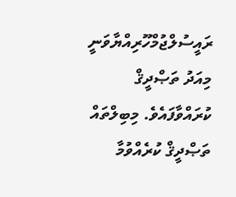ރައީސުލްޖުމްހޫރިއްޔާވަނީ މިއަދު ތަޞްދީޤް ކުރައްވާފައެވެ. މިބިލްތައް ތަޞްދީޤް ކުރެއްވުމާ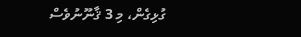ގުޅިގެން، މި 3 ޤާނޫނުވެސް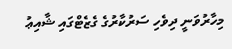މިހާރުވަނީ ދިވެހި ސަރުކާރުގެ ގެޒެޓްގައި ޝާއިޢު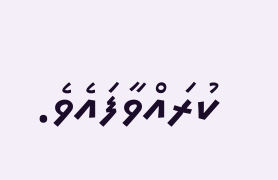ކުރައްވާފައެވެ.